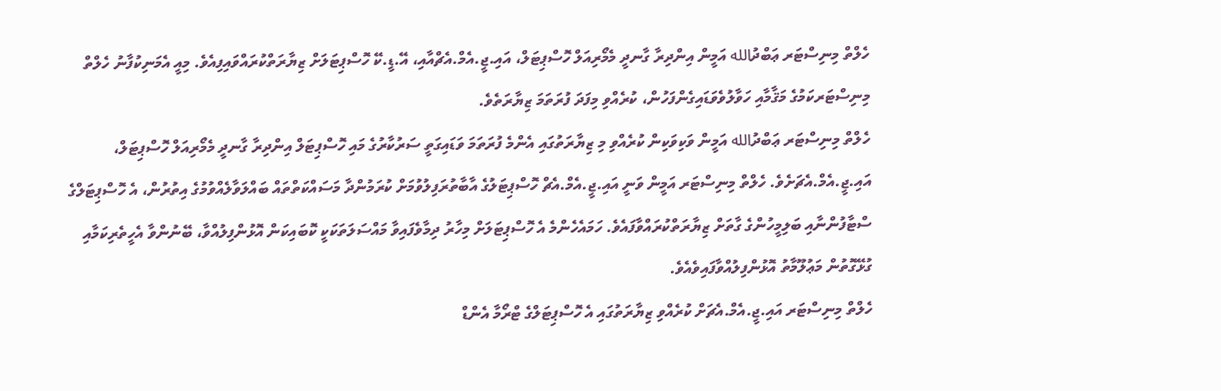ހެލްތް މިނިސްޓަރ ޢަބްދުالله އަމީން އިންދިރާ ގާނދީ މެމޯރިއަލް ހޮސްޕިޓަލް، އައި.ޖީ.އެމް.އެޗްއާއި، އޭ.ޑީ.ކޭ ހޮސްޕިޓަލަށް ޒިޔާރަތްކުރައްވައިފިއެވެ. މިއީ އެމަނިކުފާނު ހެލްތް މިނިސްޓަރކަމުގެ މަޤާމާއި ހަވާލުވެވަޑައިގެންފަހުން، ކުރެއްވި މިފަދަ ފުރަތަމަ ޒިޔާރަތެވެ.
ހެލްތް މިނިސްޓަރ ޢަބްދުالله އަމީން ވަކިވަކިން ކުރެއްވި މި ޒިޔާރަތުގައި އެންމެ ފުރަތަމަ ވަޑައިގަތީ ސަރުކާރުގެ މައި ހޮސްޕިޓަލް އިންދިރާ ގާނދީ މެމޯރިއަލް ހޮސްޕިޓަލް، އައި.ޖީ.އެމް.އެޗަށެވެ. ހެލްތް މިނިސްޓަރ އަމީން ވަނީ އައި.ޖީ.އެމް.އެޗް ހޮސްޕިޓަލުގެ އާބާތުރަފިލުވުމަށް ކުރަމުންދާ މަސައްކަތްތައް ބައްލަވާލެއްވުމުގެ އިތުރުން، އެ ހޮސްޕިޓަލްގެ ސްޓާފުންނާއި ބަލިމީހުންގެ ގާތަށް ޒިޔާރަތްކުރައްވާފައެވެ. ހަމައެހެންމެ އެ ހޮސްޕިޓަލަށް މިހާރު ދިމާވެފައިވާ މައްސަލަތަކަކީ ކޮބައިކަން އޮޅުންފިލުއްވާ، ބޭނުންވާ އެހީތެރިކަމާއި ގުޅޭގޮތުން މަޢުލޫމާތު އޮޅުންފިލުއްވާފައިވެއެވެ.
ހެލްތް މިނިސްޓަރ އައި.ޖީ.އެމް.އެޗަށް ކުރެއްވި ޒިޔާރަތުގައި އެ ހޮސްޕިޓަލްގެ ޓްރޯމާ އެންޑް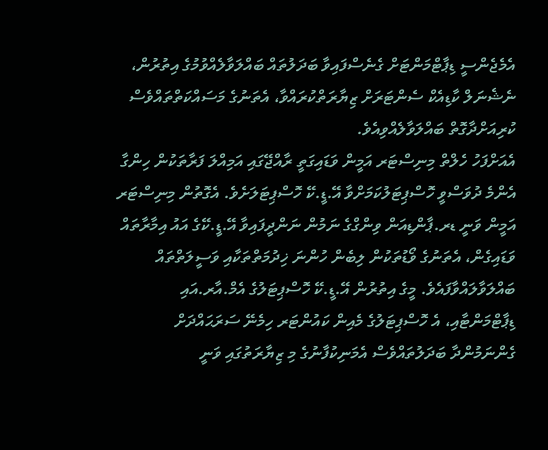އެމެޖެންސީ ޑިޕާޓްމަންޓަށް ގެނެސްފައިވާ ބަދަލުތައް ބައްލަވާލެއްވުމުގެ އިތުރުން، ނެޝެނަލް ކާޑިއެކް ސެންޓަރަށް ޒިޔާރަތްކުރައްވާ، އެތަނުގެ މަސައްކަތްތައްވެސް ކުރިއަށްދާގޮތް ބައްލަވާލެއްވިއެވެ.
އެއަށްފަހު ހެލްތް މިނިސްޓަރ އަމީން ވަޑައިގަތީ ރާއްޖޭގައި އަމިއްލަ ފަރާތަކުން ހިންގާ އެންމެ ދުވަސްވީ ހޮސްޕިޓަލުކަމަށްވާ އޭ.ޑީ.ކޭ ހޮސްޕިޓަލަށެވެ. އެގޮތުން މިނިސްޓަރ އަމީން ވަނީ ޑރ.ޕާންޑިއަން ވިންގްގެ ނަމުން ނަންދީފައިވާ އޭ.ޑީ.ކޭގެ އައު އިމާރާތައް ވަޑައިގެން، އެތަނުގެ ވޯޑުތަކުން ލިބެން ހުންނަ ޚިދުމަތްތަކާއި ވަސީލަތްތައް ބައްލަވާލައްވާފައެވެ. މީގެ އިތުރުން އޭ.ޑީ.ކޭ ހޮސްޕިޓަލުގެ އެމް.އާރ.އައި ޑިޕާޓްމަންޓާއި، އެ ހޮސްޕިޓަލުގެ މެއިން ކައުންޓަރ ހިމެނޭ ސަރަޙައްދަށް ގެންނަމުންދާ ބަދަލުތައްވެސް އެމަނިކުފާނުގެ މި ޒިޔާރަތުގައި ވަނީ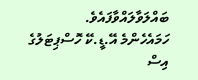ބައްލަވާލައްވާފައެވެ.
ހަމައެހެންމެ އޭ.ޑީ.ކޭ ހޮސްޕިޓަލުގެ އިސް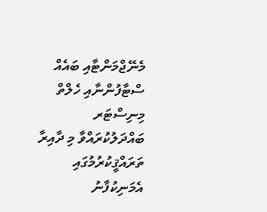މެނޭޖްމަންޓާއި ބައެއް ސްޓާފުންނާއި ހެލްތް މިނިސްޓަރ ބައްދަލުކުރައްވާ މި ދާއިރާ ތަރައްޤީކުރުމުގައި އެމަނިކުފާނު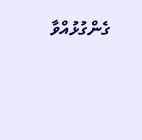ގެންގުޅުއްވާ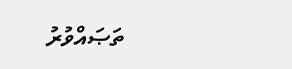ތަޞައްވުރު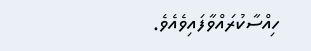ހިއްސާކުރައްވާފައިވެއެވެ.